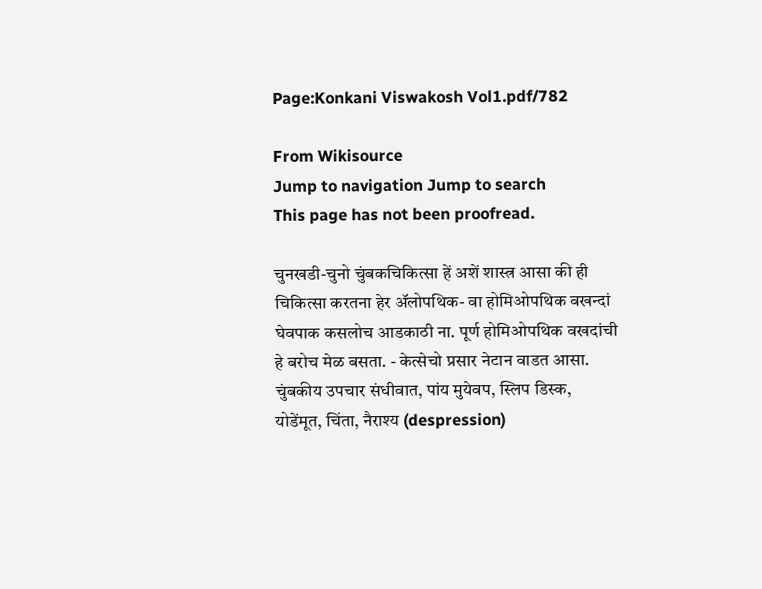Page:Konkani Viswakosh Vol1.pdf/782

From Wikisource
Jump to navigation Jump to search
This page has not been proofread.

चुनखडी-चुनो चुंबकचिकित्सा हें अशें शास्त्र आसा की ही चिकित्सा करतना हेर ॲलोपथिक- वा होमिओपथिक वखन्दां घेवपाक कसलोच आडकाठी ना. पूर्ण होमिओपथिक वखदांची हे बरोच मेळ बसता. - केत्सेचो प्रसार नेटान वाडत आसा. चुंबकीय उपचार संधीवात, पांय मुयेवप, स्लिप डिस्क, योडेंमूत, चिंता, नैराश्य (despression)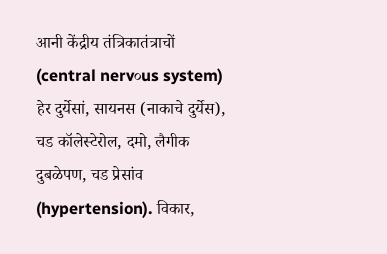आनी केंद्रीय तंत्रिकातंत्राचों (central nerv०us system) हेर दुर्येसां, सायनस (नाकाचे दुर्येस), चड कॉलेस्टेरोल, दमो, लैगीक दुबळेपण, चड प्रेसांव (hypertension). विकार,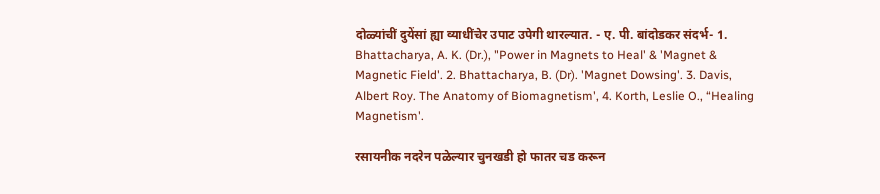दोळ्यांचीं दुयेंसां ह्या व्याधींचेर उपाट उपेगी थारल्यात. - ए. पी. बांदोडकर संदर्भ- 1. Bhattacharya, A. K. (Dr.), "Power in Magnets to Heal' & 'Magnet & Magnetic Field'. 2. Bhattacharya, B. (Dr). 'Magnet Dowsing'. 3. Davis, Albert Roy. The Anatomy of Biomagnetism', 4. Korth, Leslie O., “Healing Magnetism'.

रसायनीक नदरेन पळेल्यार चुनखडी हो फातर चड करून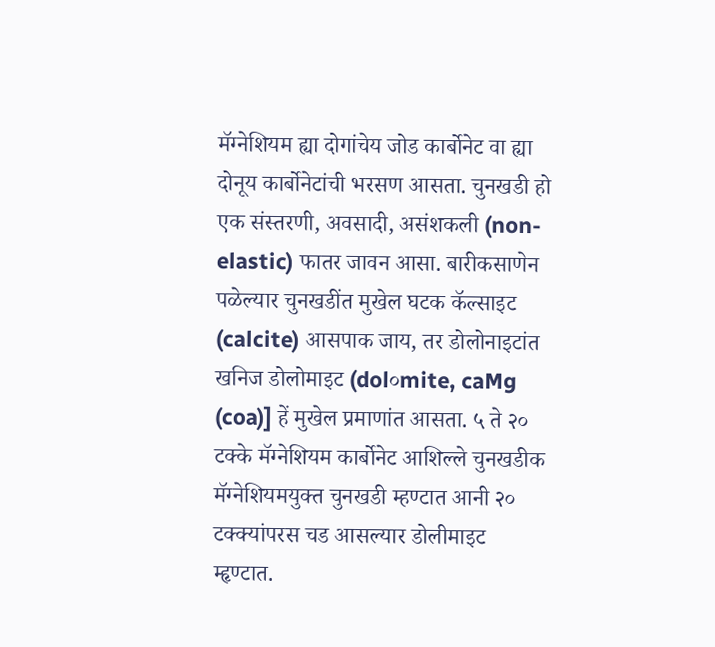मॅग्नेशियम ह्या दोगांचेय जोड कार्बोनेट वा ह्या दोनूय कार्बोनेटांची भरसण आसता. चुनखडी हो एक संस्तरणी, अवसादी, असंशकली (non-elastic) फातर जावन आसा. बारीकसाणेन पळेल्यार चुनखडींत मुखेल घटक कॅल्साइट (calcite) आसपाक जाय, तर डोलोनाइटांत खनिज डोलोमाइट (dol०mite, caMg (coa)] हें मुखेल प्रमाणांत आसता. ५ ते २० टक्के मॅग्नेशियम कार्बोनेट आशिल्ले चुनखडीक मॅग्नेशियमयुक्त चुनखडी म्हण्टात आनी २० टक्क्यांपरस चड आसल्यार डोलीमाइट म्हृण्टात.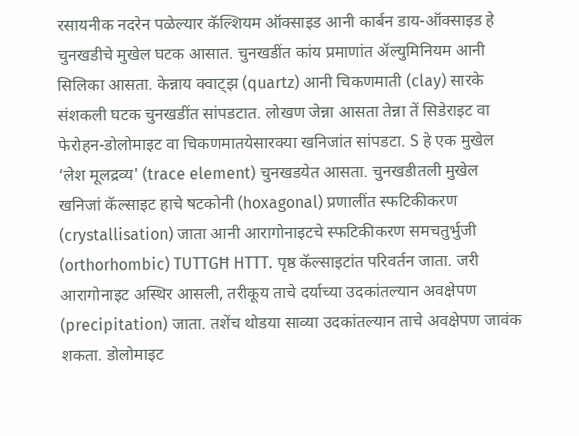रसायनीक नदरेन पळेल्यार कॅल्शियम ऑक्साइड आनी कार्बन डाय-ऑक्साइड हे चुनखडीचे मुखेल घटक आसात. चुनखडींत कांय प्रमाणांत ॲल्युमिनियम आनी सिलिका आसता. केन्नाय क्वाट्झ (quartz) आनी चिकणमाती (clay) सारके संशकली घटक चुनखडींत सांपडटात. लोखण जेन्ना आसता तेन्ना तें सिडेराइट वा फेरोहन-डोलोमाइट वा चिकणमातयेसारक्या खनिजांत सांपडटा. S हे एक मुखेल ‘लेश मूलद्रव्य' (trace element) चुनखडयेत आसता. चुनखडीतली मुखेल खनिजां कॅल्साइट हाचे षटकोनी (hoxagonal) प्रणालींत स्फटिकीकरण (crystallisation) जाता आनी आरागोनाइटचे स्फटिकीकरण समचतुर्भुजी (orthorhombic) TUTTGĦ HTTT. पृष्ठ कॅल्साइटांत परिवर्तन जाता. जरी आरागोनाइट अस्थिर आसली, तरीकूय ताचे दर्याच्या उदकांतल्यान अवक्षेपण (precipitation) जाता. तशेंच थोडया साव्या उदकांतल्यान ताचे अवक्षेपण जावंक शकता. डोलोमाइट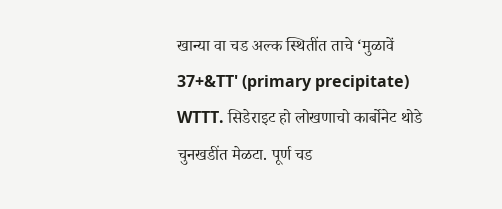खान्या वा चड अल्क स्थितींत ताचे ‘मुळावें 37+&TT' (primary precipitate) WTTT. सिडेराइट हो लोखणाचो कार्बोनेट थोडे चुनखडींत मेळटा. पूर्ण चड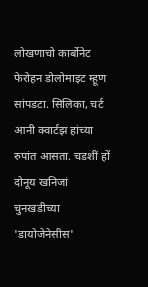लोखणाचो कार्बोनेट फेरोहन डोलोमाइट म्हूण सांपडटा. सिलिका, चर्ट आनी क्वार्टझ हांच्या रुपांत आसता. चडशीं हों दोनूय खनिजां चुनखडीच्या 'डायोजेनेसीस'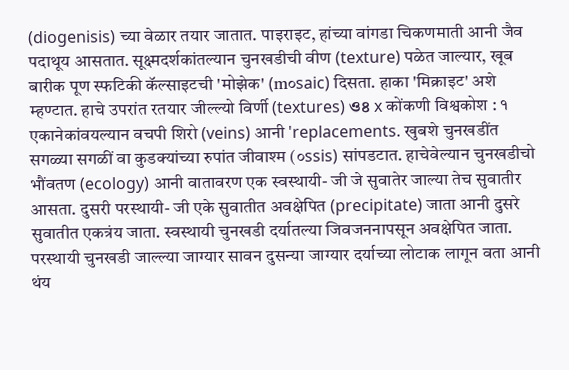(diogenisis) च्या वेळार तयार जातात. पाइराइट, हांच्या वांगडा चिकणमाती आनी जैव पदाथूय आसतात. सूक्ष्मदर्शकांतल्यान चुनखडीची वीण (texture) पळेत जाल्यार, खूब बारीक पूण स्फटिकी कॅल्साइटची 'मोझेक' (m०saic) दिसता. हाका 'मिक्राइट' अशे म्हण्टात. हाचे उपरांत रतयार जील्ल्यो विर्णी (textures) ও৪ x कोंकणी विश्वकोश : १ एकानेकांवयल्यान वचपी शिरो (veins) आनी 'replacements. खुबशे चुनखडींत सगळ्या सगळीं वा कुडक्यांच्या रुपांत जीवाश्म (०ssis) सांपडटात. हाचेवेल्यान चुनखडीचो भौंवतण (ecology) आनी वातावरण एक स्वस्थायी- जी जे सुवातेर जाल्या तेच सुवातीर आसता. दुसरी परस्थायी- जी एके सुवातीत अवक्षेपित (precipitate) जाता आनी दुसरे सुवातीत एकत्रंय जाता. स्वस्थायी चुनखडी दर्यातल्या जिवजननापसून अवक्षेपित जाता. परस्थायी चुनखडी जाल्ल्या जाग्यार सावन दुसन्या जाग्यार दर्याच्या लोटाक लागून वता आनी थंय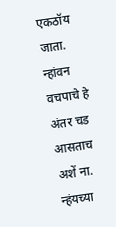एकठॉय जाता. न्हांवन वचपाचे हे अंतर चड आसताच अशें ना. न्हंयच्या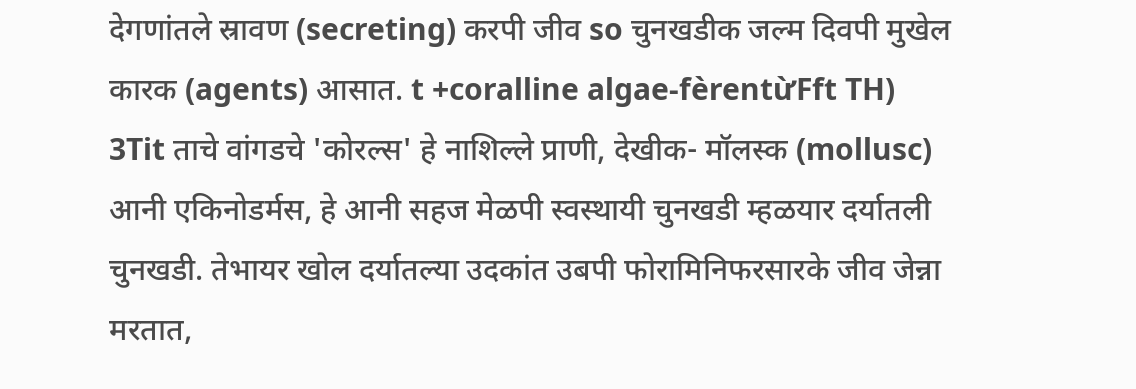देगणांतले स्रावण (secreting) करपी जीव so चुनखडीक जल्म दिवपी मुखेल कारक (agents) आसात. t +coralline algae-fèrentừFft TH) 3Tit ताचे वांगडचे 'कोरल्स' हे नाशिल्ले प्राणी, देखीक- मॉलस्क (mollusc) आनी एकिनोडर्मस, हे आनी सहज मेळपी स्वस्थायी चुनखडी म्हळयार दर्यातली चुनखडी. तेभायर खोल दर्यातल्या उदकांत उबपी फोरामिनिफरसारके जीव जेन्ना मरतात,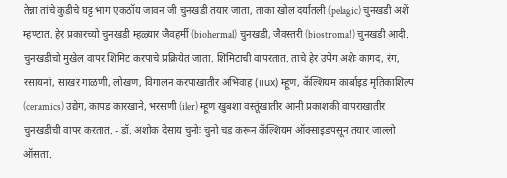तेन्ना तांचे कुडीचे घट्ट भाग एकठॉय जावन जी चुनखडी तयार जाता, ताका खोल दर्यातली (pelagic) चुनखडी अशें म्हण्टात. हेर प्रकारच्यो चुनखडी म्हळ्यार जैवहर्मी (biohermal) चुनखडी, जैवस्तरी (biostroma!) चुनखडी आदी. चुनखडीचो मुखेल वापर शिमिट करपाचे प्रक्रियेत जाता. शिमिटाची वापरतात. ताचे हेर उपेग अशेः कागद, रंग, रसायनां, साखर गाळणी, लोखण, विगालन करपाखातीर अभिवाह (॥ux) म्हूण, कॅल्शियम कार्बाइड मृतिकाशिल्प (ceramics) उद्येग, कापड कारखाने, भरसणी (iler) म्हूण खुबशा वस्तूंखातीर आनी प्रकाशकी वापराखातीर चुनखडीची वापर करतात. - डॉ. अशोक देसाय चुनोः चुनो चड करून कॅल्शियम ऑक्साइडपसून तयार जाल्लो ऑसता.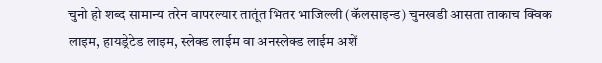चुनो हो शब्द सामान्य तरेन वापरल्यार तातूंत भितर भाजिल्ली (कॅलसाइन्ड) चुनखडी आसता ताकाच क्विक लाइम, हायड्रेटेड लाइम, स्लेक्ड लाईम वा अनस्लेक्ड लाईम अशें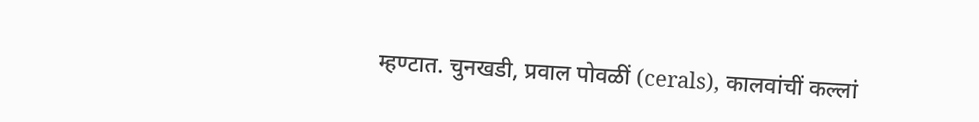म्हण्टात. चुनखडी, प्रवाल पोवळीं (cerals), कालवांचीं कल्लां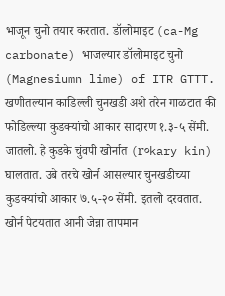भाजून चुनो तयार करतात. डॉलोमाइट (ca-Mg carbonate) भाजल्यार डॉलोमाइट चुनो (Magnesiumn lime) of ITR GTTT. खणीतल्यान काडिल्ली चुनखडी अशे तरेन गाळटात की फोडिल्ल्या कुडक्यांचो आकार सादारण १.३-५ सेंमी. जातलो. हे कुडके चुंवपी खोर्नात (r०kary kin) घालतात. उबे तरचे खोर्न आसल्यार चुनखडीच्या कुडक्यांचो आकार ७.५-२० सेंमी. इतलो दरवतात. खोर्न पेटयतात आनी जेन्ना तापमान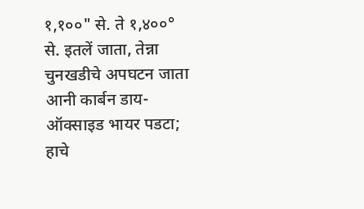१,१००" से. ते १,४००° से. इतलें जाता, तेन्ना चुनखडीचे अपघटन जाता आनी कार्बन डाय-ऑक्साइड भायर पडटा; हाचे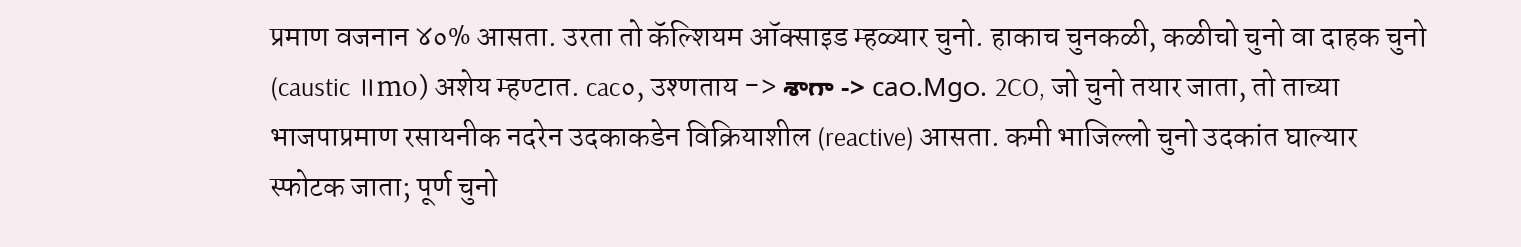प्रमाण वजनान ४०% आसता. उरता तो कॅल्शियम ऑक्साइड म्हळ्यार चुनो. हाकाच चुनकळी, कळीचो चुनो वा दाहक चुनो (caustic ॥mo) अशेय म्हण्टात. cac०, उश्णताय -> శాగా -> caഠ.Mgഠ. 2CO, जो चुनो तयार जाता, तो ताच्या भाजपाप्रमाण रसायनीक नदरेन उदकाकडेन विक्रियाशील (reactive) आसता. कमी भाजिल्लो चुनो उदकांत घाल्यार स्फोटक जाता; पूर्ण चुनो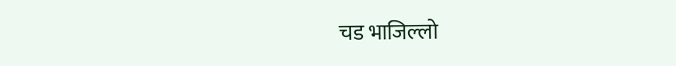चड भाजिल्लो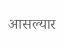आसल्यार